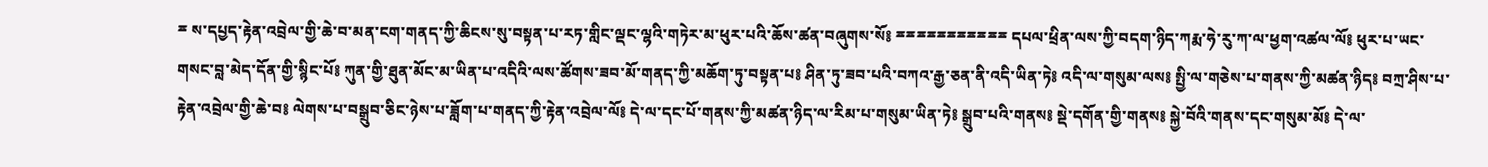ྈ ས་དཔྱད་རྟེན་འབྲེལ་གྱི་ཆེ་བ་མན་ངག་གནད་ཀྱི་ཆིངས་སུ་བསྟན་པ་རཏ་གླིང་ལྡང་ལྷའི་གཏེར་མ་ཕུར་པའི་ཆོས་ཚན་བཞུགས་སོ༔ ྈྈྈྈྈྈྈྈྈྈྈ དཔལ་ཕྲིན་ལས་ཀྱི་བདག་ཉིད་ཀརྨ་ཧེ་རུ་ཀ་ལ་ཕྱག་འཚལ་ལོ༔ ཕུར་པ་ཡང་གསང་བླ་མེད་དོན་གྱི་སྙིང་པོ༔ ཀུན་གྱི་ཐུན་མོང་མ་ཡིན་པ་འདིའི་ལས་ཚོགས་ཟབ་མོ་གནད་ཀྱི་མཆོག་ཏུ་བསྟན་པ༔ ཤིན་ཏུ་ཟབ་པའི་བཀའ་རྒྱ་ཅན་ནི་འདི་ཡིན་ཏེ༔ འདི་ལ་གསུམ་ལས༔ སྤྱི་ལ་གཅེས་པ་གནས་ཀྱི་མཚན་ཉིད༔ བཀྲ་ཤིས་པ་རྟེན་འབྲེལ་གྱི་ཆེ་བ༔ ལེགས་པ་བསྒྲུབ་ཅིང་ཉེས་པ་ཟློག་པ་གནད་ཀྱི་རྟེན་འབྲེལ་ལོ༔ དེ་ལ་དང་པོ་གནས་ཀྱི་མཚན་ཉིད་ལ་རིམ་པ་གསུམ་ཡིན་ཏེ༔ སྒྲུབ་པའི་གནས༔ སྡེ་དགོན་གྱི་གནས༔ སྐྱེ་བོའི་གནས་དང་གསུམ་མོ༔ དེ་ལ་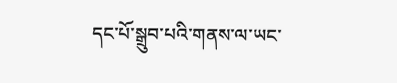དང་པོ་སྒྲུབ་པའི་གནས་ལ་ཡང་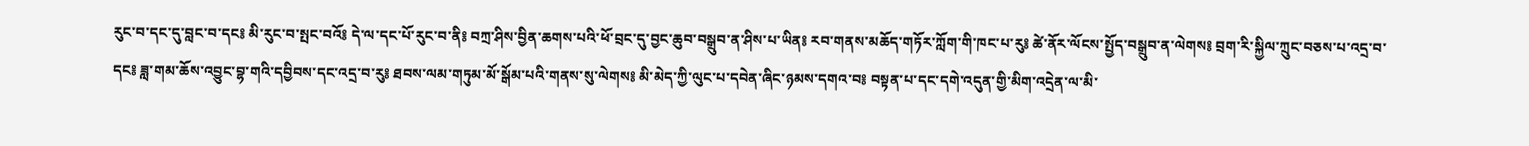རུང་བ་དང་དུ་བླང་བ་དང༔ མི་རུང་བ་སྤང་བའོ༔ དེ་ལ་དང་པོ་རུང་བ་ནི༔ བཀྲ་ཤིས་བྱིན་ཆགས་པའི་ཕོ་བྲང་དུ་བྱང་ཆུབ་བསྒྲུབ་ན་ཤིས་པ་ཡིན༔ རབ་གནས་མཆོད་གཏོར་ཀློག་གི་ཁང་པ་རུ༔ ཚེ་ནོར་ལོངས་སྤྱོད་བསྒྲུབ་ན་ལེགས༔ བྲག་རི་སྐྱིལ་ཀྲུང་བཅས་པ་འདྲ་བ་དང༔ ཟླ་གམ་ཆོས་འབྱུང་བྷ་གའི་དབྱིབས་དང་འདྲ་བ་རུ༔ ཐབས་ལམ་གཏུམ་མོ་སྒོམ་པའི་གནས་སུ་ལེགས༔ མི་མེད་ཀྱི་ལུང་པ་དབེན་ཞིང་ཉམས་དགའ་བ༔ བསྟན་པ་དང་དགེ་འདུན་གྱི་མིག་འདྲེན་ལ་མི་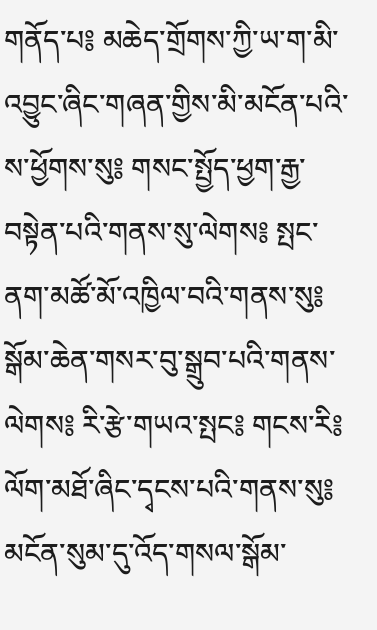གནོད་པ༔ མཆེད་གྲོགས་ཀྱི་ཡ་ག་མི་འབྱུང་ཞིང་གཞན་གྱིས་མི་མངོན་པའི་ས་ཕྱོགས་སུ༔ གསང་སྤྱོད་ཕྱག་རྒྱ་བསྟེན་པའི་གནས་སུ་ལེགས༔ སྤང་ནག་མཚོ་མོ་འཁྱིལ་བའི་གནས་སུ༔ སྒོམ་ཆེན་གསར་བུ་སྒྲུབ་པའི་གནས་ལེགས༔ རི་རྩེ་གཡའ་སྤང༔ གངས་རི༔ ལོག་མཐོ་ཞིང་དྭངས་པའི་གནས་སུ༔ མངོན་སུམ་དུ་འོད་གསལ་སྒོམ་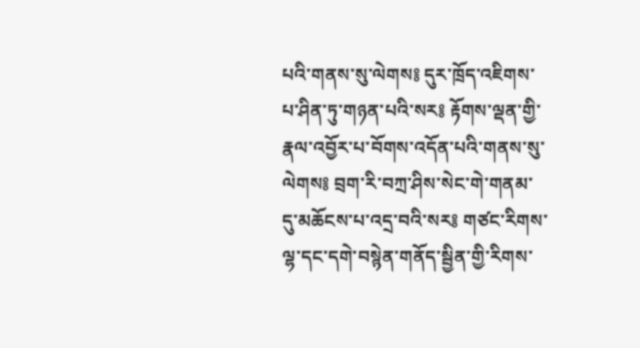པའི་གནས་སུ་ལེགས༔ དུར་ཁྲོད་འཇིགས་པ་ཤིན་ཏུ་གཉན་པའི་སར༔ རྟོགས་ལྡན་གྱི་རྣལ་འབྱོར་པ་བོགས་འདོན་པའི་གནས་སུ་ལེགས༔ བྲག་རི་བཀྲ་ཤིས་སེང་གེ་གནམ་དུ་མཆོངས་པ་འདྲ་བའི་སར༔ གཙང་རིགས་ལྷ་དང་དགེ་བསྙེན་གནོད་སྦྱིན་གྱི་རིགས་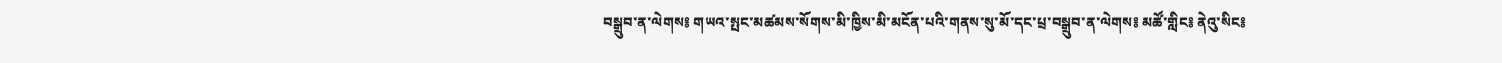བསྒྲུབ་ན་ལེགས༔ གཡའ་སྤང་མཚམས་སོགས་མི་ཁྱིས་མི་མངོན་པའི་གནས་སུ་མོ་དང་པྲ་བསྒྲུབ་ན་ལེགས༔ མཚོ་གླིང༔ ནེའུ་སིང༔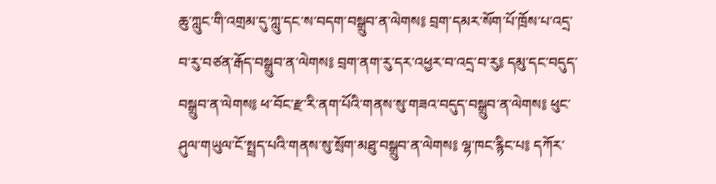ཆུ་ཀླུང་གི་འགྲམ་དུ་ཀླུ་དང་ས་བདག་བསྒྲུབ་ན་ལེགས༔ བྲག་དམར་སོག་པོ་ཁྲོས་པ་འདྲ་བ་རུ་བཙན་རྒོད་བསྒྲུབ་ན་ལེགས༔ བྲག་ནག་རུ་དར་འཕྱར་བ་འདྲ་བ་རུ༔ དམུ་དང་བདུད་བསྒྲུབ་ན་ལེགས༔ ཕ་བོང་རྫ་རི་ནག་པོའི་གནས་སུ་གཟའ་བདུད་བསྒྲུབ་ན་ལེགས༔ ཕུང་ཤུལ་གཡུལ་ངོ་སྤྲད་པའི་གནས་སུ་སྲོག་མཐུ་བསྒྲུབ་ན་ལེགས༔ ལྷ་ཁང་རྙིང་པ༔ དཀོར་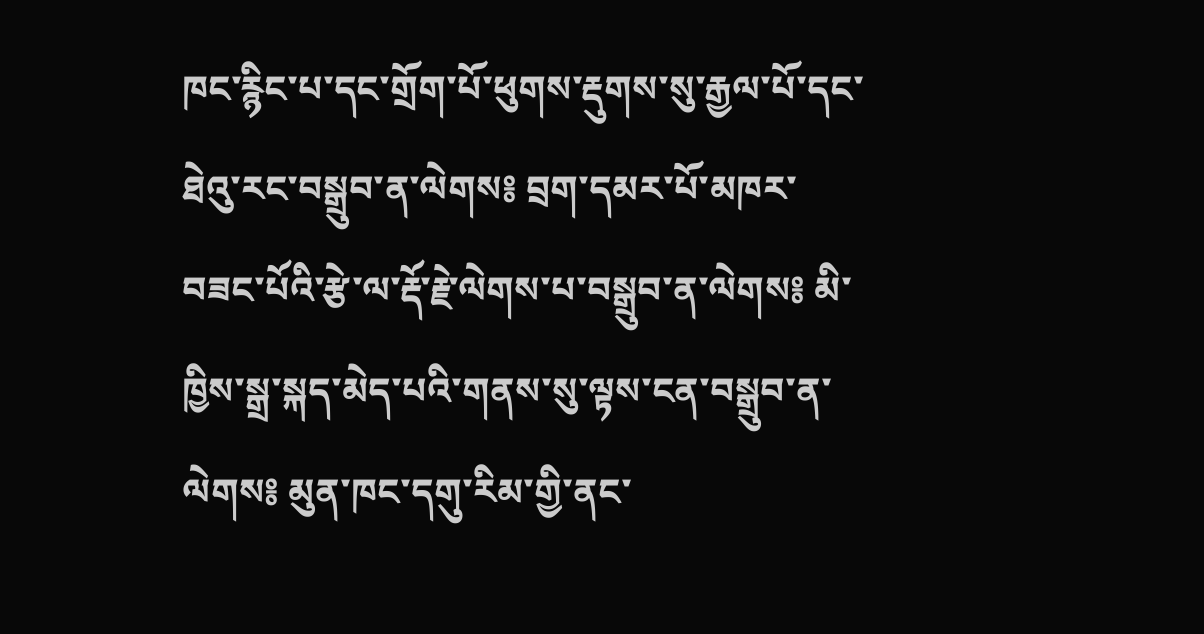ཁང་རྙིང་པ་དང་གྲོག་པོ་ཕུགས་རྡུགས་སུ་རྒྱལ་པོ་དང་ཐེའུ་རང་བསྒྲུབ་ན་ལེགས༔ བྲག་དམར་པོ་མཁར་བཟང་པོའི་རྩེ་ལ་རྡོ་རྗེ་ལེགས་པ་བསྒྲུབ་ན་ལེགས༔ མི་ཁྱིས་སྒྲ་སྐད་མེད་པའི་གནས་སུ་ལྟས་ངན་བསྒྲུབ་ན་ལེགས༔ མུན་ཁང་དགུ་རིམ་གྱི་ནང་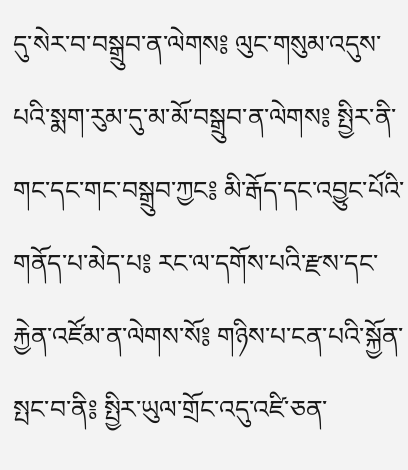དུ་སེར་བ་བསྒྲུབ་ན་ལེགས༔ ལུང་གསུམ་འདུས་པའི་སྨག་རུམ་དུ་མ་མོ་བསྒྲུབ་ན་ལེགས༔ སྤྱིར་ནི་གང་དང་གང་བསྒྲུབ་ཀྱང༔ མི་རྒོད་དང་འབྱུང་པོའི་གནོད་པ་མེད་པ༔ རང་ལ་དགོས་པའི་རྫས་དང་རྐྱེན་འཛོམ་ན་ལེགས་སོ༔ གཉིས་པ་ངན་པའི་སྐྱོན་སྤང་བ་ནི༔ སྤྱིར་ཡུལ་གྲོང་འདུ་འཛི་ཅན་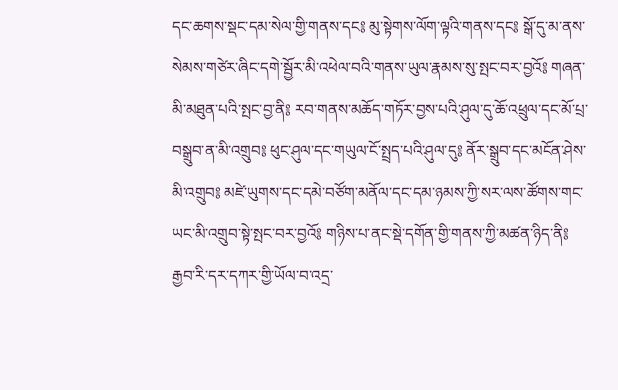དང་ཆགས་སྡང་དམ་སེལ་གྱི་གནས་དང༔ མུ་སྟེགས་ལོག་ལྟའི་གནས་དང༔ སྒོ་དུ་མ་ནས་སེམས་གཙེར་ཞིང་དགེ་སྦྱོར་མི་འཕེལ་བའི་གནས་ཡུལ་རྣམས་སུ་སྤང་བར་བྱའོ༔ གཞན་མི་མཐུན་པའི་སྤང་བྱ་ནི༔ རབ་གནས་མཆོད་གཏོར་བྱས་པའི་ཤུལ་དུ་ཆོ་འཕྲུལ་དང་མོ་པྲ་བསྒྲུབ་ན་མི་འགྲུབ༔ ཕུང་ཤུལ་དང་གཡུལ་ངོ་སྤྲད་པའི་ཤུལ་དུ༔ ནོར་སྒྲུབ་དང་མངོན་ཤེས་མི་འགྲུབ༔ མཛེ་ཡུགས་དང་དམེ་བཙོག་མནོལ་དང་དམ་ཉམས་ཀྱི་སར་ལས་ཚོགས་གང་ཡང་མི་འགྲུབ་སྟེ་སྤང་བར་བྱའོ༔ གཉིས་པ་ནང་སྡེ་དགོན་གྱི་གནས་ཀྱི་མཚན་ཉིད་ནི༔ རྒྱབ་རི་དར་དཀར་གྱི་ཡོལ་བ་འདྲ་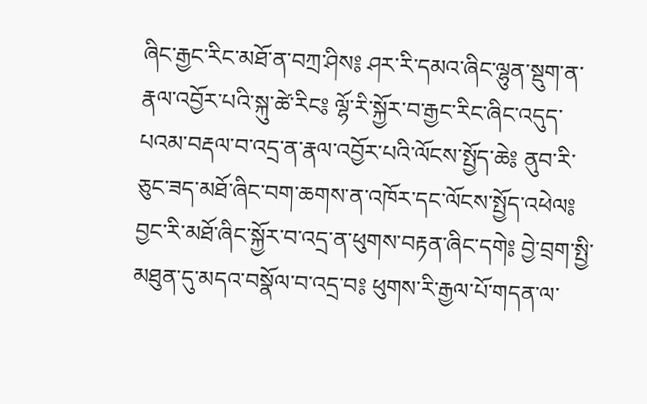ཞིང་རྒྱང་རིང་མཐོ་ན་བཀྲ་ཤིས༔ ཤར་རི་དམའ་ཞིང་ལྷུན་སྡུག་ན་རྣལ་འབྱོར་པའི་སྐུ་ཚེ་རིང༔ ལྷོ་རི་སྐྱོར་བ་རྒྱང་རིང་ཞིང་འདུད་པའམ་བརྡལ་བ་འདྲ་ན་རྣལ་འབྱོར་པའི་ལོངས་སྤྱོད་ཆེ༔ ནུབ་རི་ཅུང་ཟད་མཐོ་ཞིང་བག་ཆགས་ན་འཁོར་དང་ལོངས་སྤྱོད་འཕེལ༔ བྱང་རི་མཐོ་ཞིང་སྐྱོར་བ་འདྲ་ན་ཕུགས་བརྟན་ཞིང་དགེ༔ བྱེ་བྲག་སྤྱི་མཐུན་དུ་མདའ་བསྣོལ་བ་འདྲ་བ༔ ཕུགས་རི་རྒྱལ་པོ་གདན་ལ་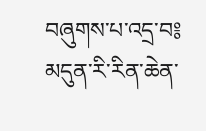བཞུགས་པ་འདྲ་བ༔ མདུན་རི་རིན་ཆེན་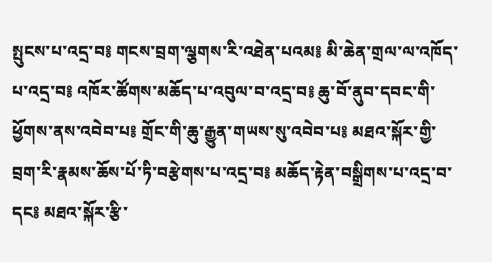སྤུངས་པ་འདྲ་བ༔ གངས་བྲག་ལྕགས་རི་འཐེན་པའམ༔ མི་ཆེན་གྲལ་ལ་འཁོད་པ་འདྲ་བ༔ འཁོར་ཚོགས་མཆོད་པ་འབུལ་བ་འདྲ་བ༔ ཆུ་བོ་ནུབ་དབང་གི་ཕྱོགས་ནས་འབེབ་པ༔ གྲོང་གི་ཆུ་རྒྱུན་གཡས་སུ་འབེབ་པ༔ མཐའ་སྐོར་གྱི་བྲག་རི་རྣམས་ཆོས་པོ་ཏི་བརྩེགས་པ་འདྲ་བ༔ མཆོད་རྟེན་བསྒྲིགས་པ་འདྲ་བ་དང༔ མཐའ་སྐོར་རྩི་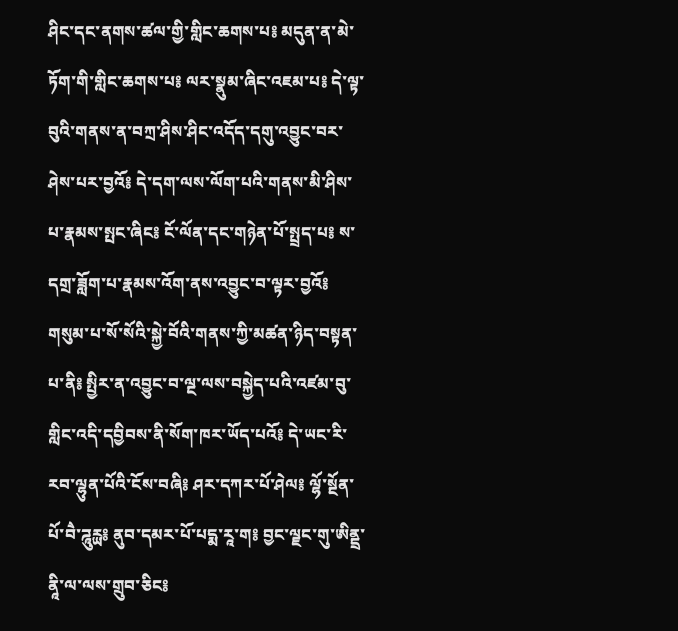ཤིང་དང་ནགས་ཚལ་གྱི་གླིང་ཆགས་པ༔ མདུན་ན་མེ་ཏོག་གི་གླིང་ཆགས་པ༔ ལར་སྣུམ་ཞིང་འཇམ་པ༔ དེ་ལྟ་བུའི་གནས་ན་བཀྲ་ཤིས་ཤིང་འདོད་དགུ་འབྱུང་བར་ཤེས་པར་བྱའོ༔ དེ་དག་ལས་ལོག་པའི་གནས་མི་ཤིས་པ་རྣམས་སྤང་ཞིང༔ ངོ་ལོན་དང་གཉེན་པོ་སྤྲད་པ༔ ས་དགྲ་ཟློག་པ་རྣམས་འོག་ནས་འབྱུང་བ་ལྟར་བྱའོ༔ གསུམ་པ་སོ་སོའི་སྐྱེ་བོའི་གནས་ཀྱི་མཚན་ཉིད་བསྟན་པ་ནི༔ སྤྱིར་ན་འབྱུང་བ་ལྔ་ལས་བསྐྱེད་པའི་འཛམ་བུ་གླིང་འདི་དབྱིབས་ནི་སོག་ཁར་ཡོད་པའོ༔ དེ་ཡང་རི་རབ་ལྷུན་པོའི་ངོས་བཞི༔ ཤར་དཀར་པོ་ཤེལ༔ ལྷོ་སྔོན་པོ་བཻ་ཌཱུརྻ༔ ནུབ་དམར་པོ་པདྨ་རཱ་ག༔ བྱང་ལྗང་གུ་ཨིནྡྲ་ནཱི་ལ་ལས་གྲུབ་ཅིང༔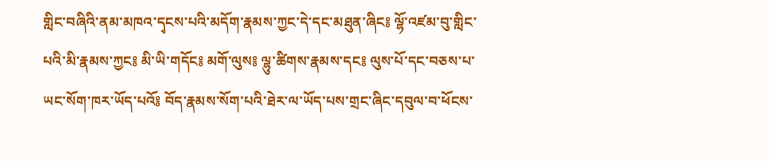གླིང་བཞིའི་ནམ་མཁའ་དྭངས་པའི་མདོག་རྣམས་ཀྱང་དེ་དང་མཐུན་ཞིང༔ ལྷོ་འཛམ་བུ་གླིང་པའི་མི་རྣམས་ཀྱང༔ མི་ཡི་གདོང༔ མགོ་ལུས༔ ལྷུ་ཚིགས་རྣམས་དང༔ ལུས་པོ་དང་བཅས་པ་ཡང་སོག་ཁར་ཡོད་པའོ༔ བོད་རྣམས་སོག་པའི་ཐེར་ལ་ཡོད་པས་གྲང་ཞིང་དབུལ་བ་ཕོངས་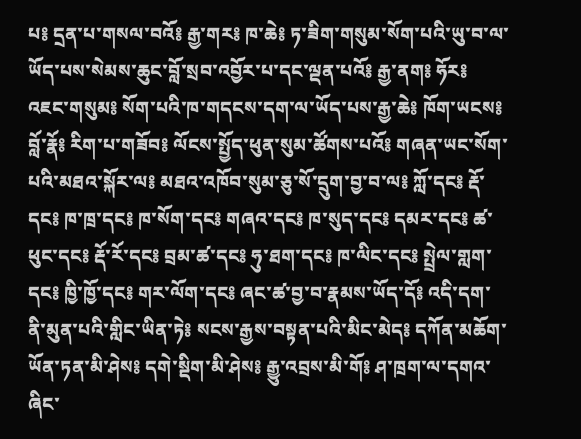པ༔ དྲན་པ་གསལ་བའོ༔ རྒྱ་གར༔ ཁ་ཆེ༔ ཏ་ཟིག་གསུམ་སོག་པའི་ཡུ་བ་ལ་ཡོད་པས་སེམས་ཆུང་བློ་སྲབ་འབྱོར་པ་དང་ལྡན་པའོ༔ རྒྱ་ནག༔ ཧོར༔ འཇང་གསུམ༔ སོག་པའི་ཁ་གདངས་དག་ལ་ཡོད་པས་རྒྱ་ཆེ༔ ཁོག་ཡངས༔ བློ་རྣོ༔ རིག་པ་གཟོབ༔ ལོངས་སྤྱོད་ཕུན་སུམ་ཚོགས་པའོ༔ གཞན་ཡང་སོག་པའི་མཐའ་སྐོར་ལ༔ མཐའ་འཁོབ་སུམ་ཅུ་སོ་དྲུག་བྱ་བ་ལ༔ ཀློ་དང༔ རྡོ་དང༔ ཁ་ཁྲ་དང༔ ཁ་སོག་དང༔ གཞའ་དང༔ ཁ་སུད་དང༔ དམར་དང༔ ཚ་ཕུང་དང༔ རྡོ་རོ་དང༔ བྲམ་ཚ་དང༔ ཧུ་ཐག་དང༔ ཁ་ལིང་དང༔ སྤྲེལ་གླག་དང༔ ཁྱི་ཁྱོ་དང༔ གར་ལོག་དང༔ ཞང་ཚ་བྱ་བ་རྣམས་ཡོད་དོ༔ འདི་དག་ནི་མུན་པའི་གླིང་ཡིན་ཏེ༔ སངས་རྒྱས་བསྟན་པའི་མིང་མེད༔ དཀོན་མཆོག་ཡོན་ཏན་མི་ཤེས༔ དགེ་སྡིག་མི་ཤེས༔ རྒྱུ་འབྲས་མི་གོ༔ ཤ་ཁྲག་ལ་དགའ་ཞིང་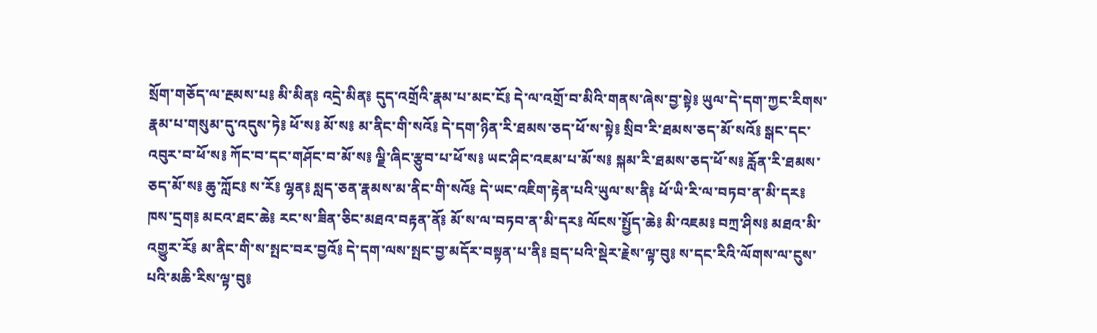སྲོག་གཅོད་ལ་རྔམས་པ༔ མི་མིན༔ འདྲེ་མིན༔ དུད་འགྲོའི་རྣམ་པ་མང་ངོ༔ དེ་ལ་འགྲོ་བ་མིའི་གནས་ཞེས་བྱ་སྟེ༔ ཡུལ་དེ་དག་ཀྱང་རིགས་རྣམ་པ་གསུམ་དུ་འདུས་ཏེ༔ ཕོ་ས༔ མོ་ས༔ མ་ནིང་གི་སའོ༔ དེ་དག་ཉིན་རི་ཐམས་ཅད་ཕོ་ས་སྟེ༔ སྲིབ་རི་ཐམས་ཅད་མོ་སའོ༔ སྒང་དང་འབུར་བ་ཕོ་ས༔ ཀོང་བ་དང་གཤོང་བ་མོ་ས༔ ལྗི་ཞིང་རྩུབ་པ་ཕོ་ས༔ ཡང་ཤིང་འཇམ་པ་མོ་ས༔ སྐམ་རི་ཐམས་ཅད་ཕོ་ས༔ རློན་རི་ཐམས་ཅད་མོ་ས༔ ཆུ་ཀློང༔ ས་རོ༔ ལྷན༔ སླད་ཅན་རྣམས་མ་ནིང་གི་སའོ༔ དེ་ཡང་འཇིག་རྟེན་པའི་ཡུལ་ས་ནི༔ ཕོ་ཡི་རི་ལ་བཏབ་ན་མི་དར༔ ཁས་དྲག༔ མངའ་ཐང་ཆེ༔ རང་ས་ཟིན་ཅིང་མཐའ་བརྟན་ནོ༔ མོ་ས་ལ་བཏབ་ན་མི་དར༔ ལོངས་སྤྱོད་ཆེ༔ མི་འཇམ༔ བཀྲ་ཤིས༔ མཐའ་མི་འགྱུར་རོ༔ མ་ནིང་གི་ས་སྤང་བར་བྱའོ༔ དེ་དག་ལས་སྤང་བྱ་མདོར་བསྟན་པ་ནི༔ བྲད་པའི་སྡེར་རྗེས་ལྟ་བུ༔ ས་དང་རིའི་ལོགས་ལ་ངུས་པའི་མཆི་རིས་ལྟ་བུ༔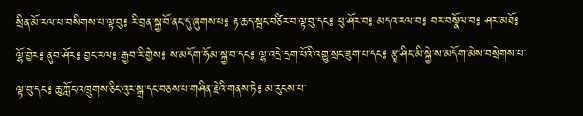སྲིན་མོ་རལ་པ་བསིགས་པ་ལྟ་བུ༔ རི་བྲན་སྐྱ་བོ་ནང་དུ་ཞུགས་པ༔ རྟ་ཆད་སྦང་བཙིར་བ་ལྟ་བུ་དང༔ ཕུ་ཤོར་བ༔ མདའ་རལ་བ༔ བར་བསྣོལ་བ༔ ཤར་མཐོ༔ ལྷོ་བྱེར༔ ནུབ་ཤོར༔ བྱང་རལ༔ རྒྱབ་རི་གྱེས༔ ས་མདོག་ཧོམ་སྐྱ་བ་དང༔ ལྷ་འདྲེ་དྲག་པོའི་འགྱུ་སྲང་ཟུག་པ་དང༔ རྩྭ་ཤིང་མི་སྐྱེ་ས་མདོག་མེས་བསྲེགས་པ་ལྟ་བུ་དང༔ ཆུ་ཀློང་འཁྲུགས་ཅིང་འུར་སྒྲ་དང་བཅས་པ་གཤིན་རྗེའི་གནས་ཏེ༔ མ་རུངས་པ་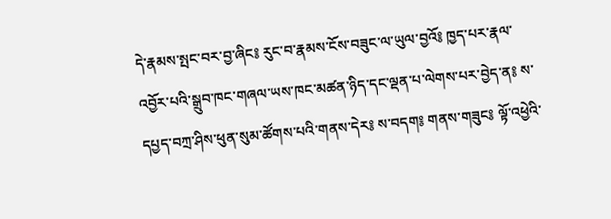དེ་རྣམས་སྤང་བར་བྱ་ཞིང༔ རུང་བ་རྣམས་ངོས་བཟུང་ལ་ཡུལ་བྱའོ༔ ཁྱད་པར་རྣལ་འབྱོར་པའི་སྒྲུབ་ཁང་གཞལ་ཡས་ཁང་མཚན་ཉིད་དང་ལྡན་པ་ལེགས་པར་བྱེད་ན༔ ས་དཔྱད་བཀྲ་ཤིས་ཕུན་སུམ་ཚོགས་པའི་གནས་དེར༔ ས་བདག༔ གནས་གཟུང༔ ལྟོ་འཕྱེའི་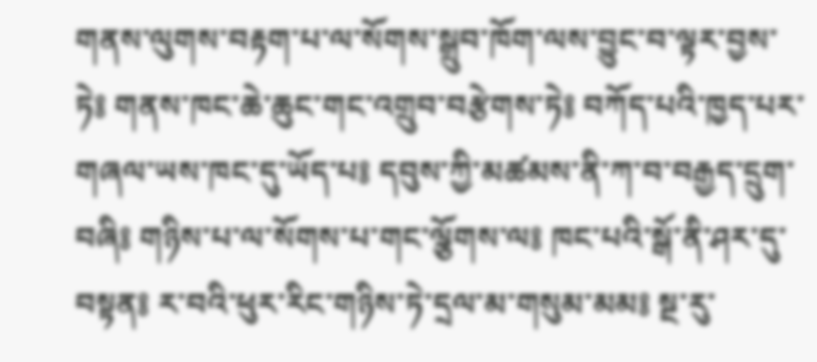གནས་ལུགས་བརྟག་པ་ལ་སོགས་སྒྲུབ་ཁོག་ལས་བྱུང་བ་ལྟར་བྱས་ཏེ༔ གནས་ཁང་ཆེ་ཆུང་གང་འགྲུབ་བརྩེགས་ཏེ༔ བཀོད་པའི་ཁྱད་པར་གཞལ་ཡས་ཁང་དུ་ཡོད་པ༔ དབུས་ཀྱི་མཚམས་ནི་ཀ་བ་བརྒྱད་དྲུག་བཞི༔ གཉིས་པ་ལ་སོགས་པ་གང་ལྕོགས་ལ༔ ཁང་པའི་སྒོ་ནི་ཤར་དུ་བསྟན༔ ར་བའི་ཕུར་རིང་གཉིས་ཏེ་དྲལ་མ་གསུམ་མམ༔ སྔ་རུ་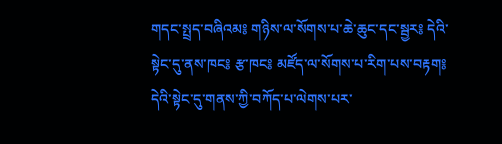གདང་སྤྲད་བཞིའམ༔ གཉིས་ལ་སོགས་པ་ཆེ་ཆུང་དང་སྦྱར༔ དེའི་སྟེང་དུ་ནས་ཁང༔ རྩ་ཁང༔ མཛོད་ལ་སོགས་པ་རིག་པས་བརྟག༔ དེའི་སྟེང་དུ་གནས་ཀྱི་བཀོད་པ་ལེགས་པར་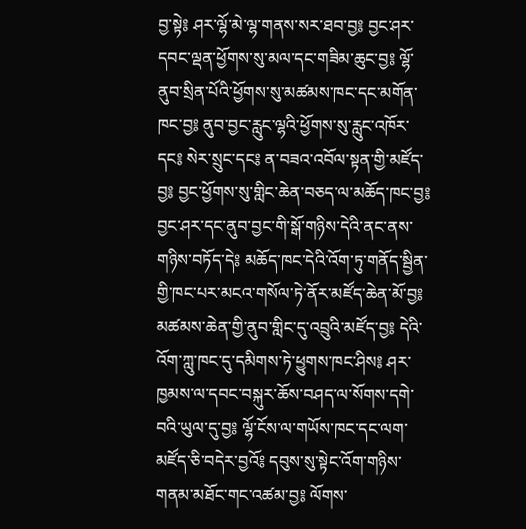བྱ་སྟེ༔ ཤར་ལྷོ་མེ་ལྷ་གནས་སར་ཐབ་བྱ༔ བྱང་ཤར་དབང་ལྡན་ཕྱོགས་སུ་མལ་དང་གཟིམ་ཆུང་བྱ༔ ལྷོ་ནུབ་སྲིན་པོའི་ཕྱོགས་སུ་མཚམས་ཁང་དང་མགོན་ཁང་བྱ༔ ནུབ་བྱང་རླུང་ལྷའི་ཕྱོགས་སུ་རླུང་འཁོར་དང༔ སེར་སྲུང་དང༔ ན་བཟའ་འབོལ་སྟན་གྱི་མཛོད་བྱ༔ བྱང་ཕྱོགས་སུ་གླིང་ཆེན་བཅད་ལ་མཆོད་ཁང་བྱ༔ བྱང་ཤར་དང་ནུབ་བྱང་གི་སྒོ་གཉིས་དེའི་ནང་ནས་གཉིས་བཏོད་དེ༔ མཆོད་ཁང་དེའི་འོག་ཏུ་གནོད་སྦྱིན་གྱི་ཁང་པར་མངའ་གསོལ་ཏེ་ནོར་མཛོད་ཆེན་མོ་བྱ༔ མཚམས་ཆེན་གྱི་ནུབ་གླིང་དུ་འབྲུའི་མཛོད་བྱ༔ དེའི་འོག་ཀླུ་ཁང་དུ་དམིགས་ཏེ་ཕྱུགས་ཁང་ཤིས༔ ཤར་ཁྱམས་ལ་དབང་བསྐུར་ཆོས་བཤད་ལ་སོགས་དགེ་བའི་ཡུལ་དུ་བྱ༔ ལྷོ་ངོས་ལ་གཡོས་ཁང་དང་ལག་མཛོད་ཅི་བདེར་བྱའོ༔ དབུས་སུ་སྟེང་འོག་གཉིས་གནམ་མཐོང་གང་འཚམ་བྱ༔ ལོགས་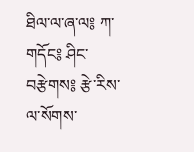ཐིལ་ལ་ཞ་ལ༔ ཀ་གདོང༔ ཤིང་བརྩེགས༔ རྩེ་རིས་ལ་སོགས་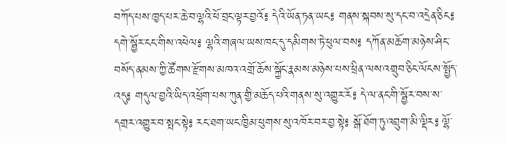བཀོད་པས་ཁྱད་པར་ཆེ་བ་ལྷའི་ཕོ་བྲང་ལྟར་བྱའོ༔ དེའི་ཡོན་ཏན་ཡང༔ གནས་སྐབས་སུ་དང་བ་འདྲེན་ཅིང༔ དགེ་སྦྱོར་ངང་གིས་འཕེལ༔ ལྷའི་གཞལ་ཡས་ཁང་དུ་དམིགས་ཏེ་ཕུལ་བས༔ དཀོན་མཆོག་མཉེས་ཤིང་བསོད་ནམས་ཀྱི་ཚོགས་རྫོགས་མཁའ་འགྲོ་ཆོས་སྐྱོང་རྣམས་མཉེས་པས་ཕྲིན་ལས་འགྲུབ་ཅིང་ལོངས་སྤྱོད་འདུ༔ གདུལ་བྱའི་ཡིད་འཕྲོག་པས་ཀུན་གྱི་མཆོད་པའི་གནས་སུ་འགྱུར་རོ༔ དེ་ལ་ནང་གི་སྦྱོར་བས་ས་དགྲར་འགྱུར་བ་སྤང་སྟེ༔ རང་ཐག་ཡང་ཁྱིམ་ཕུགས་སུ་འཁོར་བར་བྱ་སྟེ༔ སྒོ་ཐོག་ཏུ་འབྲུག་མི་ལྡིར༔ ལྷོ་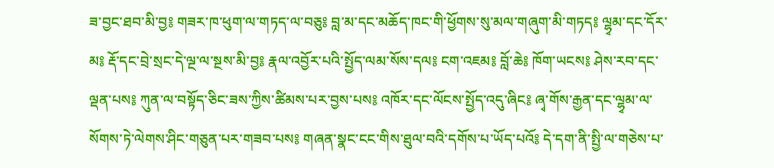ཟ་བྱང་ཐབ་མི་བྱ༔ གཟར་ཁ་ཕུག་ལ་གཏད་ལ་བཅུ༔ བླ་མ་དང་མཆོད་ཁང་གི་ཕྱོགས་སུ་མལ་གཞུག་མི་གཏད༔ ལྷྭམ་དང་དོར་མ༔ རྡོ་དང་བྲེ་སྲང་དེ་ལྔ་ལ་སྔས་མི་བྱ༔ རྣལ་འབྱོར་པའི་སྤྱོད་ལམ་སོས་དལ༔ ངག་འཇམ༔ བློ་ཆེ༔ ཁོག་ཡངས༔ ཤེས་རབ་དང་ལྡན་པས༔ ཀུན་ལ་བསྟོད་ཅིང་ཟས་ཀྱིས་ཚིམས་པར་བྱས་པས༔ འཁོར་དང་ལོངས་སྤྱོད་འདུ་ཞིང༔ ཞྭ་གོས་རྒྱན་དང་ལྷྭམ་ལ་སོགས་ཏེ་ལེགས་ཤིང་གཅུན་པར་གཟབ་པས༔ གཞན་སྣང་ངང་གིས་ཐུལ་བའི་དགོས་པ་ཡོད་པའོ༔ དེ་དག་ནི་སྤྱི་ལ་གཅེས་པ་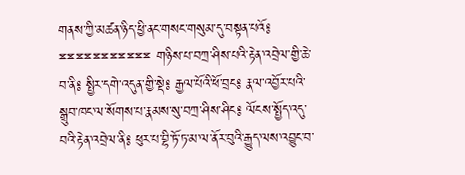གནས་ཀྱི་མཚན་ཉིད་ཕྱི་ནང་གསང་གསུམ་དུ་བསྟན་པའོ༔ ྈྈྈྈྈྈྈྈྈྈྈ གཉིས་པ་བཀྲ་ཤིས་པའི་རྟེན་འབྲེལ་གྱི་ཆེ་བ་ནི༔ སྤྱིར་དགེ་འདུན་གྱི་སྡེ༔ རྒྱལ་པོའི་ཕོ་བྲང༔ རྣལ་འབྱོར་པའི་སྒྲུབ་ཁང་ལ་སོགས་པ་རྣམས་སུ་བཀྲ་ཤིས་ཤིང༔ ལོངས་སྤྱོད་འདུ་བའི་རྟེན་འབྲེལ་ནི༔ ཕུར་པ་བྷི་ཏོ་ཏ་མ་ལ་ནོར་བུའི་རྒྱུད་ལས་འབྱུང་བ་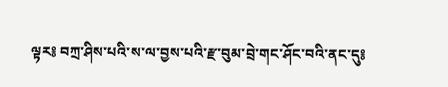ལྟར༔ བཀྲ་ཤིས་པའི་ས་ལ་བྱས་པའི་རྫ་བུམ་བྲེ་གང་ཤོང་བའི་ནང་དུ༔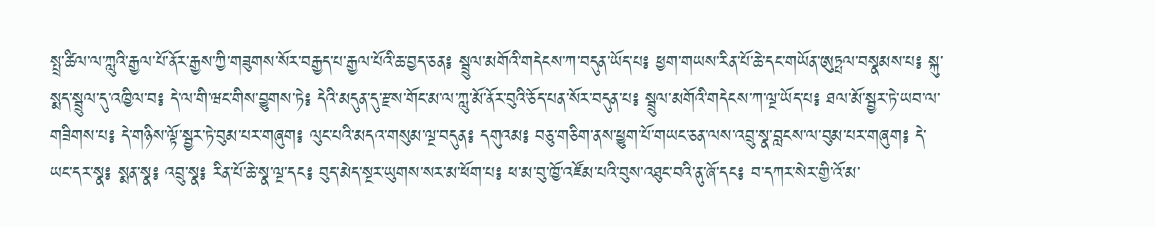སྤྲ་ཚིལ་ལ་ཀླུའི་རྒྱལ་པོ་ནོར་རྒྱས་ཀྱི་གཟུགས་སོར་བརྒྱད་པ་རྒྱལ་པོའི་ཆ་བྱད་ཅན༔ སྦྲུལ་མགོའི་གདེངས་ཀ་བདུན་ཡོད་པ༔ ཕྱག་གཡས་རིན་པོ་ཆེ་དང་གཡོན་ཨུཏྤལ་བསྣམས་པ༔ སྐུ་སྨད་སྦྲུལ་དུ་འཁྱིལ་བ༔ དེ་ལ་གི་ཝང་གིས་བྱུགས་ཏེ༔ དེའི་མདུན་དུ་རྫས་གོང་མ་ལ་ཀླུ་མོ་ནོར་བུའི་ཅོད་པན་སོར་བདུན་པ༔ སྦྲུལ་མགོའི་གདེངས་ཀ་ལྔ་ཡོད་པ༔ ཐལ་མོ་སྦྱར་ཏེ་ཡབ་ལ་གཟིགས་པ༔ དེ་གཉིས་ལྟོ་སྦྱར་ཏེ་བུམ་པར་གཞུག༔ ལུང་པའི་མདའ་གསུམ་ལྔ་བདུན༔ དགུའམ༔ བཅུ་གཅིག་ནས་ཕྱུག་པོ་གཡང་ཅན་ལས་འབྲུ་སྣ་བླངས་ལ་བུམ་པར་གཞུག༔ དེ་ཡང་དར་སྣ༔ སྨན་སྣ༔ འབྲུ་སྣ༔ རིན་པོ་ཆེ་སྣ་ལྔ་དང༔ བུད་མེད་སྔར་ཡུགས་སར་མ་ཕོག་པ༔ ཕ་མ་བུ་ཁྱོ་འཛོམ་པའི་བུས་འཐུང་བའི་ནུ་ཞོ་དང༔ བ་དཀར་སེར་གྱི་འོ་མ་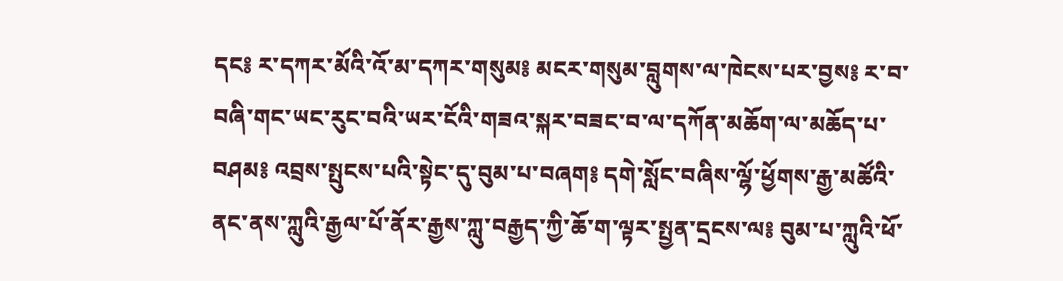དང༔ ར་དཀར་མོའི་འོ་མ་དཀར་གསུམ༔ མངར་གསུམ་བླུགས་ལ་ཁེངས་པར་བྱས༔ ར་བ་བཞི་གང་ཡང་རུང་བའི་ཡར་ངོའི་གཟའ་སྐར་བཟང་བ་ལ་དཀོན་མཆོག་ལ་མཆོད་པ་བཤམ༔ འབྲས་སྤུངས་པའི་སྟེང་དུ་བུམ་པ་བཞག༔ དགེ་སློང་བཞིས་ལྷོ་ཕྱོགས་རྒྱ་མཚོའི་ནང་ནས་ཀླུའི་རྒྱལ་པོ་ནོར་རྒྱས་ཀླུ་བརྒྱད་ཀྱི་ཆོ་ག་ལྟར་སྤྱན་དྲངས་ལ༔ བུམ་པ་ཀླུའི་ཕོ་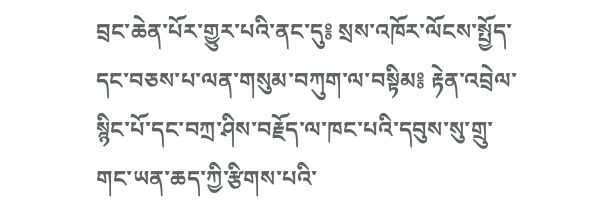བྲང་ཆེན་པོར་གྱུར་པའི་ནང་དུ༔ སྲས་འཁོར་ལོངས་སྤྱོད་དང་བཅས་པ་ལན་གསུམ་བཀུག་ལ་བསྟིམ༔ རྟེན་འབྲེལ་སྙིང་པོ་དང་བཀྲ་ཤིས་བརྗོད་ལ་ཁང་པའི་དབུས་སུ་གྲུ་གང་ཡན་ཆད་ཀྱི་རྩིགས་པའི་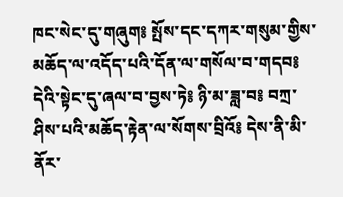ཁང་སེང་དུ་གཞུག༔ སྤོས་དང་དཀར་གསུམ་གྱིས་མཆོད་ལ་འདོད་པའི་དོན་ལ་གསོལ་བ་གདབ༔ དེའི་སྟེང་དུ་ཞལ་བ་བྱས་ཏེ༔ ཉི་མ་ཟླ་བ༔ བཀྲ་ཤིས་པའི་མཆོད་རྟེན་ལ་སོགས་བྲིའོ༔ དེས་ནི་མི་ནོར་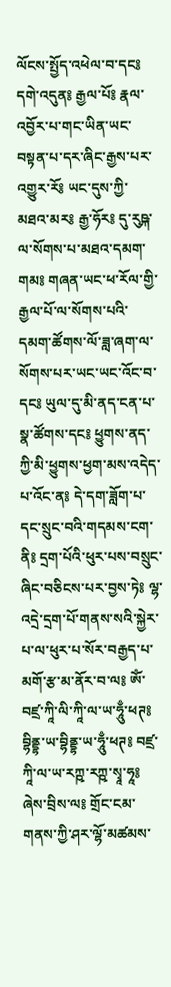ལོངས་སྤྱོད་འཕེལ་བ་དང༔ དགེ་འདུན༔ རྒྱལ་པོ༔ རྣལ་འབྱོར་པ་གང་ཡིན་ཡང་བསྟན་པ་དར་ཞིང་རྒྱས་པར་འགྱུར་རོ༔ ཡང་དུས་ཀྱི་མཐའ་མར༔ རྒྱ་ཧོར༔ དུ་རུཥྐ་ལ་སོགས་པ་མཐའ་དམག་གམ༔ གཞན་ཡང་ཕ་རོལ་གྱི་རྒྱལ་པོ་ལ་སོགས་པའི་དམག་ཚོགས་ལོ་ཟླ་ཞག་ལ་སོགས་པར་ཡང་ཡང་འོང་བ་དང༔ ཡུལ་དུ་མི་ནད་ངན་པ་སྣ་ཚོགས་དང༔ ཕྱུགས་ནད་ཀྱི་མི་ཕྱུགས་ཕྱག་མས་འདེད་པ་འོང་ན༔ དེ་དག་ཟློག་པ་དང་སྲུང་བའི་གདམས་ངག་ནི༔ དྲག་པོའི་ཕུར་པས་བསྲུང་ཞིང་བཅིངས་པར་བྱས་ཏེ༔ ལྷ་འདྲེ་དྲག་པོ་གནས་སའི་སྐྱེར་པ་ལ་ཕུར་པ་སོར་བརྒྱད་པ་མགོ་རྩ་མ་ནོར་བ་ལ༔ ཨོཾ་བཛྲ་ཀཱི་ལི་ཀཱི་ལ་ཡ་ཧཱུྃ་ཕཊ༔ བྷིནྡྷ་ཡ་བྷིནྡྷ་ཡ་ཧཱུྃ་ཕཊ༔ བཛྲ་ཀཱི་ལ་ཡ་རཀྵ་རཀྵ་སྭཱ་ཧཱ༔ ཞེས་བྲིས་ལ༔ གྲོང་ངམ་གནས་ཀྱི་ཤར་ལྷོ་མཚམས་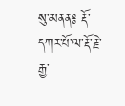སུ་མནན༔ རྡོ་དཀར་པོ་ལ་རྡོ་རྗེ་རྒྱ་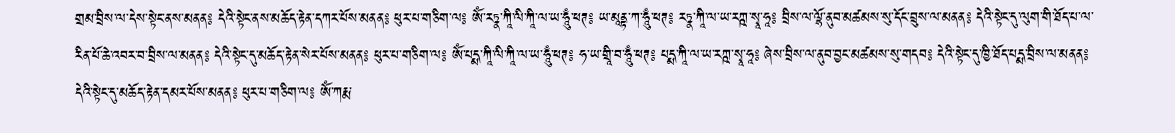གྲམ་བྲིས་ལ་དེས་སྟེང་ནས་མནན༔ དེའི་སྟེང་ནས་མཆོད་རྟེན་དཀར་པོས་མནན༔ ཕུར་པ་གཅིག་ལ༔ ཨོཾ་རཏྣ་ཀཱི་ལི་ཀཱི་ལ་ཡ་ཧཱུྃ་ཕཊ༔ ཡ་མཱནྟ་ཀ་ཧཱུྃ་ཕཊ༔ རཏྣ་ཀཱི་ལ་ཡ་རཀྵ་སྭཱ་ཧཱ༔ བྲིས་ལ་ལྷོ་ནུབ་མཚམས་སུ་དོང་བྲུས་ལ་མནན༔ དེའི་སྟེང་དུ་ལུག་གི་ཐོད་པ་ལ་རིན་པོ་ཆེ་འབར་བ་བྲིས་ལ་མནན༔ དེའི་སྟེང་དུ་མཆོད་རྟེན་སེར་པོས་མནན༔ ཕུར་པ་གཅིག་ལ༔ ཨོཾ་པདྨ་ཀཱི་ལི་ཀཱི་ལ་ཡ་ཧཱུྃ་ཕཊ༔ ཧ་ཡ་གྲཱི་བ་ཧཱུྃ་ཕཊ༔ པདྨ་ཀཱི་ལ་ཡ་རཀྵ་སྭཱ་ཧཱ༔ ཞེས་བྲིས་ལ་ནུབ་བྱང་མཚམས་སུ་གདབ༔ དེའི་སྟེང་དུ་ཁྱི་ཐོད་པདྨ་བྲིས་ལ་མནན༔ དེའི་སྟེང་དུ་མཆོད་རྟེན་དམར་པོས་མནན༔ ཕུར་པ་གཅིག་ལ༔ ཨོཾ་ཀརྨ་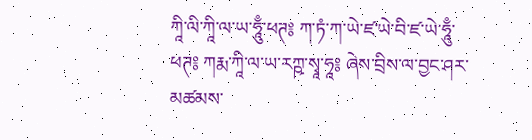ཀཱི་ལི་ཀཱི་ལ་ཡ་ཧཱུྃ་ཕཊ༔ ཀ་ཏཾ་ཀ་ཡེ་ཛ་ཡེ་བི་ཛ་ཡེ་ཧཱུྃ་ཕཊ༔ ཀརྨ་ཀཱི་ལ་ཡ་རཀྵ་སྭཱ་ཧཱ༔ ཞེས་བྲིས་ལ་བྱང་ཤར་མཚམས་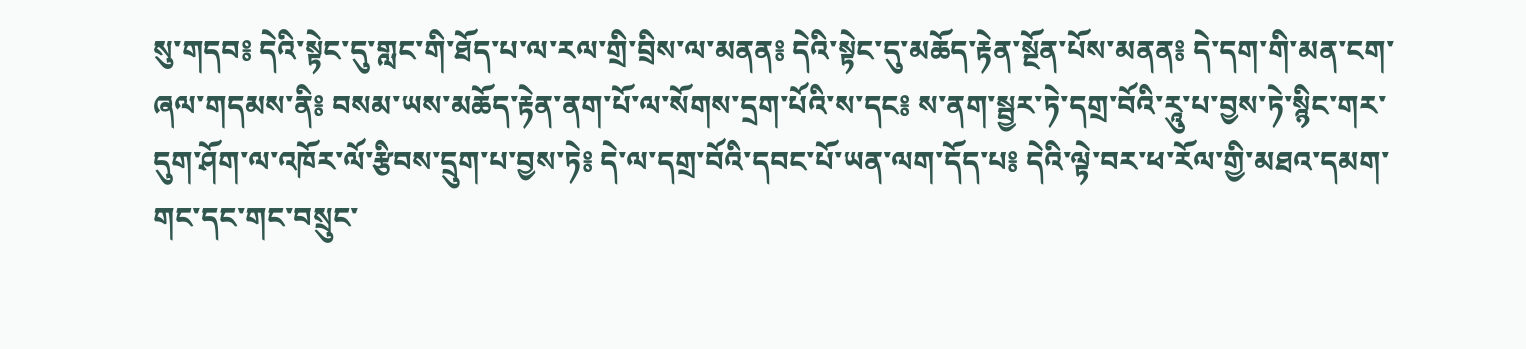སུ་གདབ༔ དེའི་སྟེང་དུ་གླང་གི་ཐོད་པ་ལ་རལ་གྲི་བྲིས་ལ་མནན༔ དེའི་སྟེང་དུ་མཆོད་རྟེན་སྔོན་པོས་མནན༔ དེ་དག་གི་མན་ངག་ཞལ་གདམས་ནི༔ བསམ་ཡས་མཆོད་རྟེན་ནག་པོ་ལ་སོགས་དྲག་པོའི་ས་དང༔ ས་ནག་སྦྱར་ཏེ་དགྲ་བོའི་རཱུ་པ་བྱས་ཏེ་སྙིང་གར་དུག་ཤོག་ལ་འཁོར་ལོ་རྩིབས་དྲུག་པ་བྱས་ཏེ༔ དེ་ལ་དགྲ་བོའི་དབང་པོ་ཡན་ལག་དོད་པ༔ དེའི་ལྟེ་བར་ཕ་རོལ་གྱི་མཐའ་དམག་གང་དང་གང་བསྲུང་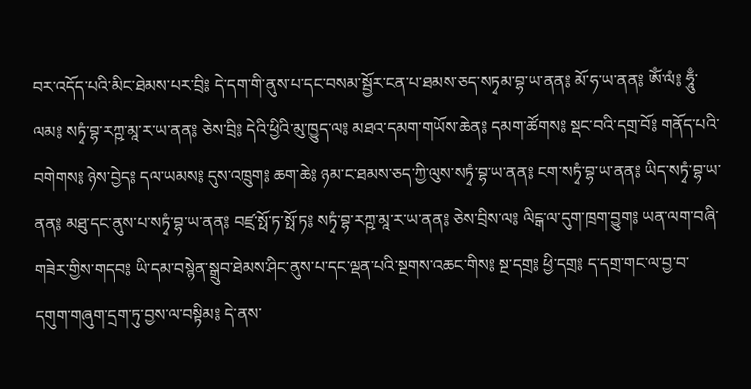བར་འདོད་པའི་མིང་ཐེམས་པར་བྲི༔ དེ་དག་གི་ནུས་པ་དང་བསམ་སྦྱོར་ངན་པ་ཐམས་ཅད་སཏྭམ་བྷ་ཡ་ནན༔ མོ་ཧ་ཡ་ནན༔ ཨོཾ་ལཾ༔ ཧཱུྃ་ལམ༔ སཏྭཾ་བྷ་རཀྵ་མཱ་ར་ཡ་ནན༔ ཅེས་བྲི༔ དེའི་ཕྱིའི་མུ་ཁྱུད་ལ༔ མཐའ་དམག་གཡོས་ཆེན༔ དམག་ཚོགས༔ སྡང་བའི་དགྲ་བོ༔ གནོད་པའི་བགེགས༔ ཉེས་བྱེད༔ དལ་ཡམས༔ དུས་འཁྲུག༔ ཆག་ཆེ༔ ཉམ་ང་ཐམས་ཅད་ཀྱི་ལུས་སཏྭཾ་བྷ་ཡ་ནན༔ ངག་སཏྭཾ་བྷ་ཡ་ནན༔ ཡིད་སཏྭཾ་བྷ་ཡ་ནན༔ མཐུ་དང་ནུས་པ་སཏྭཾ་བྷ་ཡ་ནན༔ བཛྲ་སྥོ་ཏ་སྥོ་ཏ༔ སཏྭཾ་བྷ་རཀྵ་མཱ་ར་ཡ་ནན༔ ཅེས་བྲིས་ལ༔ ལིངྒ་ལ་དུག་ཁྲག་བྱུག༔ ཡན་ལག་བཞི་གཟེར་གྱིས་གདབ༔ ཡི་དམ་བསྙེན་སྒྲུབ་ཐེམས་ཤིང་ནུས་པ་དང་ལྡན་པའི་སྔགས་འཆང་གིས༔ སྔ་དགྲ༔ ཕྱི་དགྲ༔ ད་དགྲ་གང་ལ་བྱ་བ་དགུག་གཞུག་དྲག་ཏུ་བྱས་ལ་བསྟིམ༔ དེ་ནས་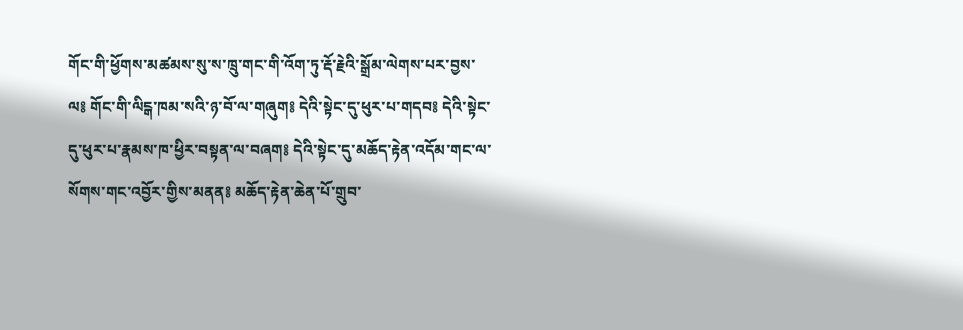གོང་གི་ཕྱོགས་མཚམས་སུ་ས་ཁྲུ་གང་གི་འོག་ཏུ་རྡོ་རྗེའི་སྒྲོམ་ལེགས་པར་བྱས་ལ༔ གོང་གི་ལིངྒ་ཁམ་སའི་ཉ་བོ་ལ་གཞུག༔ དེའི་སྟེང་དུ་ཕུར་པ་གདབ༔ དེའི་སྟེང་དུ་ཕུར་པ་རྣམས་ཁ་ཕྱིར་བསྟན་ལ་བཞག༔ དེའི་སྟེང་དུ་མཆོད་རྟེན་འདོམ་གང་ལ་སོགས་གང་འབྱོར་གྱིས་མནན༔ མཆོད་རྟེན་ཆེན་པོ་གྲུབ་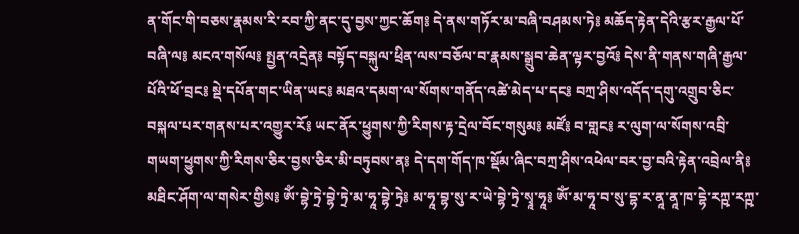ན་གོང་གི་བཅས་རྣམས་རི་རབ་ཀྱི་ནང་དུ་བྱས་ཀྱང་ཆོག༔ དེ་ནས་གཏོར་མ་བཞི་བཤམས་ཏེ༔ མཆོད་རྟེན་དེའི་རྩར་རྒྱལ་པོ་བཞི་ལ༔ མངའ་གསོལ༔ སྤྱན་འདྲེན༔ བསྟོད་བསྐུལ་ཕྲིན་ལས་བཅོལ་བ་རྣམས་སྒྲུབ་ཆེན་ལྟར་བྱའོ༔ དེས་ནི་གནས་གཞི་རྒྱལ་པོའི་ཕོ་བྲང༔ སྡེ་དཔོན་གང་ཡིན་ཡང༔ མཐའ་དམག་ལ་སོགས་གནོད་འཚེ་མེད་པ་དང༔ བཀྲ་ཤིས་འདོད་དགུ་འགྲུབ་ཅིང་བསྐལ་པར་གནས་པར་འགྱུར་རོ༔ ཡང་ནོར་ཕྱུགས་ཀྱི་རིགས་རྟ་དྲེལ་བོང་གསུམ༔ མཛོ༔ བ་གླང༔ ར་ལུག་ལ་སོགས་འབྲི་གཡག་ཕྱུགས་ཀྱི་རིགས་ཅིར་བྱས་ཅིར་མི་བཏུབས་ན༔ དེ་དག་གོད་ཁ་སྡོམ་ཞིང་བཀྲ་ཤིས་འཕེལ་བར་བྱ་བའི་རྟེན་འབྲེལ་ནི༔ མཐིང་ཤོག་ལ་གསེར་གྱིས༔ ཨོཾ་བྷེ་ཏྲེ་བྷེ་ཏྲེ་མ་ཧཱ་བྷེ་ཏྲེ༔ མ་ཧཱ་བྷ་སུ་ར་ཡེ་བྷེ་ཏྲེ་སྭཱ་ཧཱ༔ ཨོཾ་མ་ཧཱ་བ་སུ་དྷ་ར་ནཱ་ནཱ་ཁ་དྷེ་རཀྵ་རཀྵ་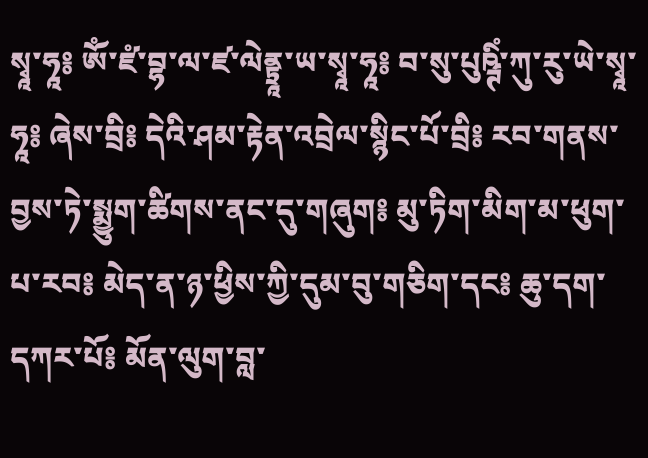སྭཱ་ཧཱ༔ ཨོཾ་ཛཾ་བྷ་ལ་ཛ་ལེནྟྲཱ་ཡ་སྭཱ་ཧཱ༔ བ་སུ་པུཥྚིཾ་ཀུ་རུ་ཡེ་སྭཱ་ཧཱ༔ ཞེས་བྲི༔ དེའི་ཤམ་རྟེན་འབྲེལ་སྙིང་པོ་བྲི༔ རབ་གནས་བྱས་ཏེ་སྨྱུག་ཚིགས་ནང་དུ་གཞུག༔ མུ་ཏིག་མིག་མ་ཕུག་པ་རབ༔ མེད་ན་ཉ་ཕྱིས་ཀྱི་དུམ་བུ་གཅིག་དང༔ ཆུ་དག་དཀར་པོ༔ མོན་ལུག་བླ་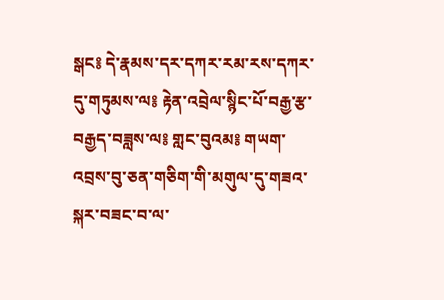སྒང༔ དེ་རྣམས་དར་དཀར་རམ་རས་དཀར་དུ་གཏུམས་ལ༔ རྟེན་འབྲེལ་སྙིང་པོ་བརྒྱ་རྩ་བརྒྱད་བཟླས་ལ༔ གླང་བུའམ༔ གཡག་འབྲས་བུ་ཅན་གཅིག་གི་མགུལ་དུ་གཟའ་སྐར་བཟང་བ་ལ་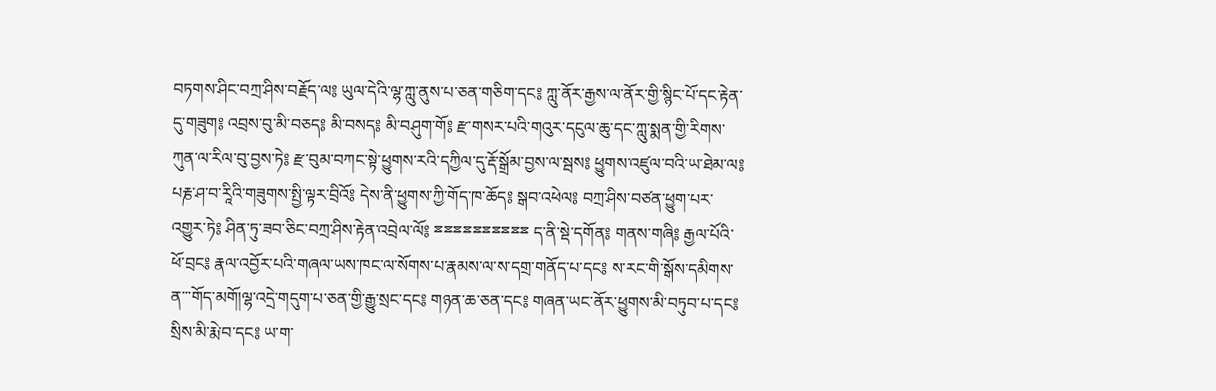བཏགས་ཤིང་བཀྲ་ཤིས་བརྗོད་ལ༔ ཡུལ་དེའི་ལྷ་ཀླུ་ནུས་པ་ཅན་གཅིག་དང༔ ཀླུ་ནོར་རྒྱས་ལ་ནོར་གྱི་སྙིང་པོ་དང་རྟེན་དུ་གཟུག༔ འབྲས་བུ་མི་བཅད༔ མི་བསད༔ མི་བཤུག་གོ༔ རྫ་གསར་པའི་གའུར་དངུལ་ཆུ་དང་ཀླུ་སྨན་གྱི་རིགས་ཀུན་ལ་རིལ་བུ་བྱས་ཏེ༔ རྫ་བུམ་བཀང་སྟེ་ཕྱུགས་རའི་དཀྱིལ་དུ་རྡོ་སྒྲོམ་བྱས་ལ་སྦས༔ ཕྱུགས་འཛུལ་བའི་ཡ་ཐེམ་ལ༔ པརྞ་ཤ་བ་རཱིའི་གཟུགས་སྤྱི་ལྟར་བྲིའོ༔ དེས་ནི་ཕྱུགས་ཀྱི་གོད་ཁ་ཆོད༔ སྒབ་འཕེལ༔ བཀྲ་ཤིས་བཙན་ཕྱུག་པར་འགྱུར་ཏེ༔ ཤིན་ཏུ་ཟབ་ཅིང་བཀྲ་ཤིས་རྟེན་འབྲེལ་ལོ༔ ྈྈྈྈྈྈྈྈྈྈ ད་ནི་སྡེ་དགོན༔ གནས་གཞི༔ རྒྱལ་པོའི་ཕོ་བྲང༔ རྣལ་འབྱོར་པའི་གཞལ་ཡས་ཁང་ལ་སོགས་པ་རྣམས་ལ་ས་དགྲ་གནོད་པ་དང༔ ས་རང་གི་སྒོས་དམིགས་ན་་་གོད་མགོ།ལྷ་འདྲེ་གདུག་པ་ཅན་གྱི་རྒྱུ་སྲང་དང༔ གཉན་ཆ་ཅན་དང༔ གཞན་ཡང་ནོར་ཕྱུགས་མི་བཏུབ་པ་དང༔ སྲིས་མི་རྨེ་བ་དང༔ ཡ་ག་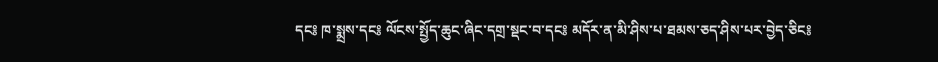དང༔ ཁ་སྨྲས་དང༔ ལོངས་སྤྱོད་ཆུང་ཞིང་དགྲ་སྡང་བ་དང༔ མདོར་ན་མི་ཤིས་པ་ཐམས་ཅད་ཤིས་པར་བྱེད་ཅིང༔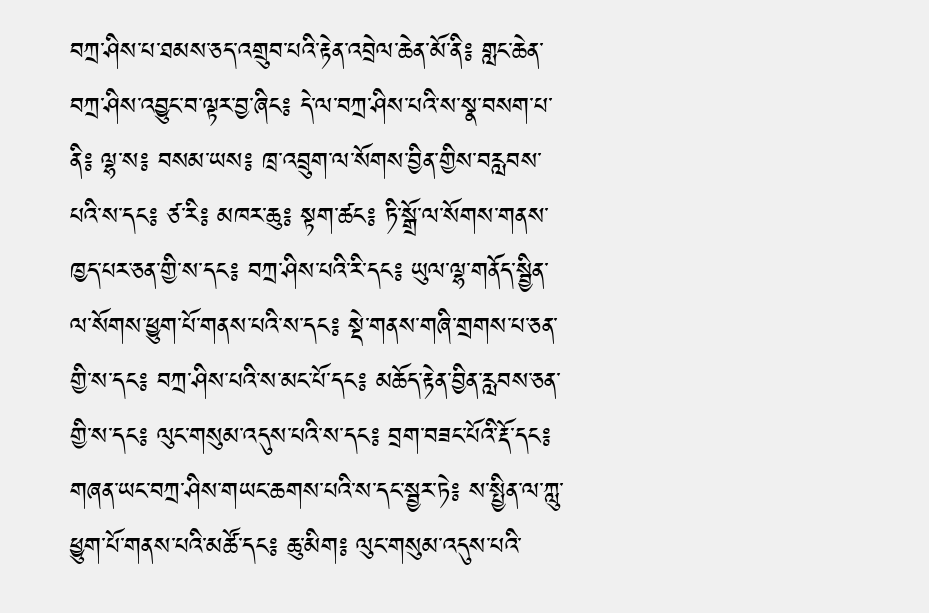བཀྲ་ཤིས་པ་ཐམས་ཅད་འགྲུབ་པའི་རྟེན་འབྲེལ་ཆེན་མོ་ནི༔ གླང་ཆེན་བཀྲ་ཤིས་འབྱུང་བ་ལྟར་བྱ་ཞིང༔ དེ་ལ་བཀྲ་ཤིས་པའི་ས་སྣ་བསག་པ་ནི༔ ལྷ་ས༔ བསམ་ཡས༔ ཁྲ་འབྲུག་ལ་སོགས་བྱིན་གྱིས་བརླབས་པའི་ས་དང༔ ཙ་རི༔ མཁར་ཆུ༔ སྟག་ཚང༔ ཏི་སྒྲོ་ལ་སོགས་གནས་ཁྱད་པར་ཅན་གྱི་ས་དང༔ བཀྲ་ཤིས་པའི་རི་དང༔ ཡུལ་ལྷ་གནོད་སྦྱིན་ལ་སོགས་ཕྱུག་པོ་གནས་པའི་ས་དང༔ སྡེ་གནས་གཞི་གྲགས་པ་ཅན་གྱི་ས་དང༔ བཀྲ་ཤིས་པའི་ས་མང་པོ་དང༔ མཆོད་རྟེན་བྱིན་རླབས་ཅན་གྱི་ས་དང༔ ལུང་གསུམ་འདུས་པའི་ས་དང༔ བྲག་བཟང་པོའི་རྡོ་དང༔ གཞན་ཡང་བཀྲ་ཤིས་གཡང་ཆགས་པའི་ས་དང་སྦྱར་ཏེ༔ ས་སྤྱིན་ལ་ཀླུ་ཕྱུག་པོ་གནས་པའི་མཚོ་དང༔ ཆུ་མིག༔ ལུང་གསུམ་འདུས་པའི་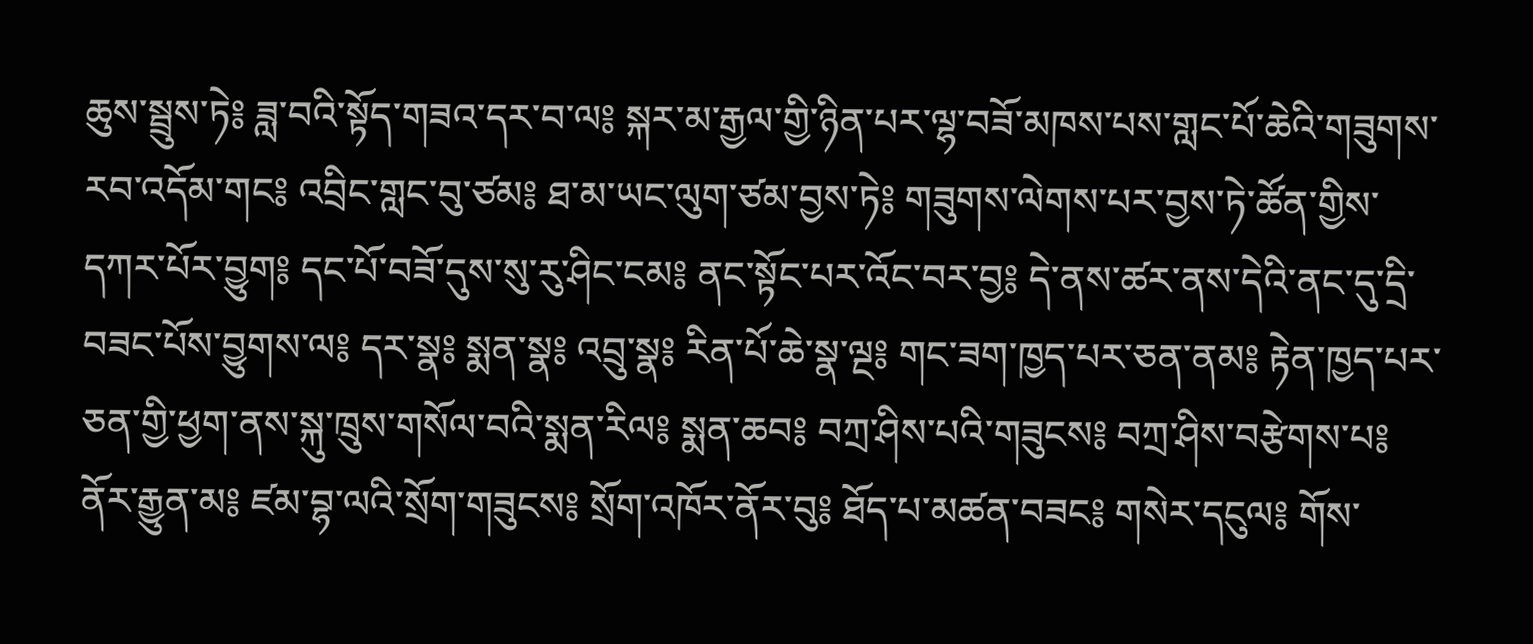ཆུས་སྦྲུས་ཏེ༔ ཟླ་བའི་སྟོད་གཟའ་དར་བ་ལ༔ སྐར་མ་རྒྱལ་གྱི་ཉིན་པར་ལྷ་བཟོ་མཁས་པས་གླང་པོ་ཆེའི་གཟུགས་རབ་འདོམ་གང༔ འབྲིང་གླང་བུ་ཙམ༔ ཐ་མ་ཡང་ལུག་ཙམ་བྱས་ཏེ༔ གཟུགས་ལེགས་པར་བྱས་ཏེ་ཚོན་གྱིས་དཀར་པོར་བྱུག༔ དང་པོ་བཟོ་དུས་སུ་རུ་ཤིང་ངམ༔ ནང་སྟོང་པར་འོང་བར་བྱ༔ དེ་ནས་ཚར་ནས་དེའི་ནང་དུ་དྲི་བཟང་པོས་བྱུགས་ལ༔ དར་སྣ༔ སྨན་སྣ༔ འབྲུ་སྣ༔ རིན་པོ་ཆེ་སྣ་ལྔ༔ གང་ཟག་ཁྱད་པར་ཅན་ནམ༔ རྟེན་ཁྱད་པར་ཅན་གྱི་ཕྱག་ནས་སྐུ་ཁྲུས་གསོལ་བའི་སྨན་རིལ༔ སྨན་ཆབ༔ བཀྲ་ཤིས་པའི་གཟུངས༔ བཀྲ་ཤིས་བརྩེགས་པ༔ ནོར་རྒྱུན་མ༔ ཛམ་བྷ་ལའི་སྲོག་གཟུངས༔ སྲོག་འཁོར་ནོར་བུ༔ ཐོད་པ་མཚན་བཟང༔ གསེར་དངུལ༔ གོས་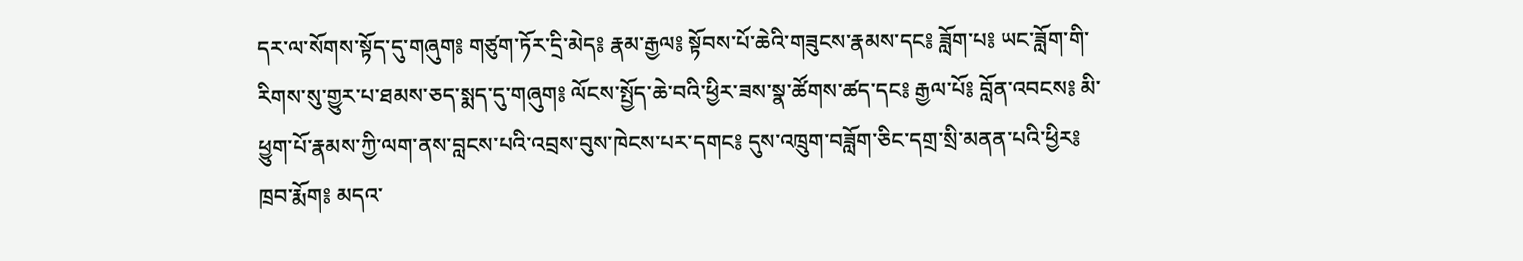དར་ལ་སོགས་སྟོད་དུ་གཞུག༔ གཙུག་ཏོར་དྲི་མེད༔ རྣམ་རྒྱལ༔ སྟོབས་པོ་ཆེའི་གཟུངས་རྣམས་དང༔ ཟློག་པ༔ ཡང་ཟློག་གི་རིགས་སུ་གྱུར་པ་ཐམས་ཅད་སྨད་དུ་གཞུག༔ ལོངས་སྤྱོད་ཆེ་བའི་ཕྱིར་ཟས་སྣ་ཚོགས་ཚད་དང༔ རྒྱལ་པོ༔ བློན་འབངས༔ མི་ཕྱུག་པོ་རྣམས་ཀྱི་ལག་ནས་བླངས་པའི་འབྲས་བུས་ཁེངས་པར་དགང༔ དུས་འཁྲུག་བཟློག་ཅིང་དགྲ་སྲི་མནན་པའི་ཕྱིར༔ ཁྲབ་རྨོག༔ མདའ་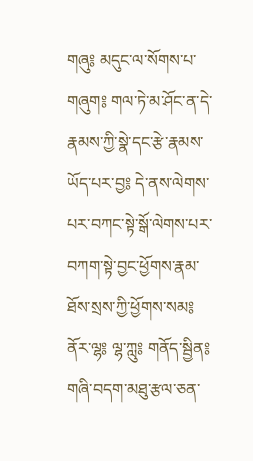གཞུ༔ མདུང་ལ་སོགས་པ་གཞུག༔ གལ་ཏེ་མ་ཤོང་ན་དེ་རྣམས་ཀྱི་སྣེ་དང་རྩེ་རྣམས་ཡོད་པར་བྱ༔ དེ་ནས་ལེགས་པར་བཀང་སྟེ་སྒོ་ལེགས་པར་བཀག་སྟེ་བྱང་ཕྱོགས་རྣམ་ཐོས་སྲས་ཀྱི་ཕྱོགས་སམ༔ ནོར་ལྷ༔ ལྷ་ཀླུ༔ གནོད་སྦྱིན༔ གཞི་བདག་མཐུ་རྩལ་ཅན་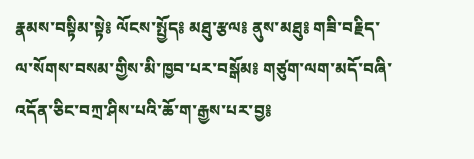རྣམས་བསྟིམ་སྟེ༔ ལོངས་སྤྱོད༔ མཐུ་རྩལ༔ ནུས་མཐུ༔ གཟི་བརྗིད་ལ་སོགས་བསམ་གྱིས་མི་ཁྱབ་པར་བསྒོམ༔ གཙུག་ལག་མདོ་བཞི་འདོན་ཅིང་བཀྲ་ཤིས་པའི་ཆོ་ག་རྒྱས་པར་བྱ༔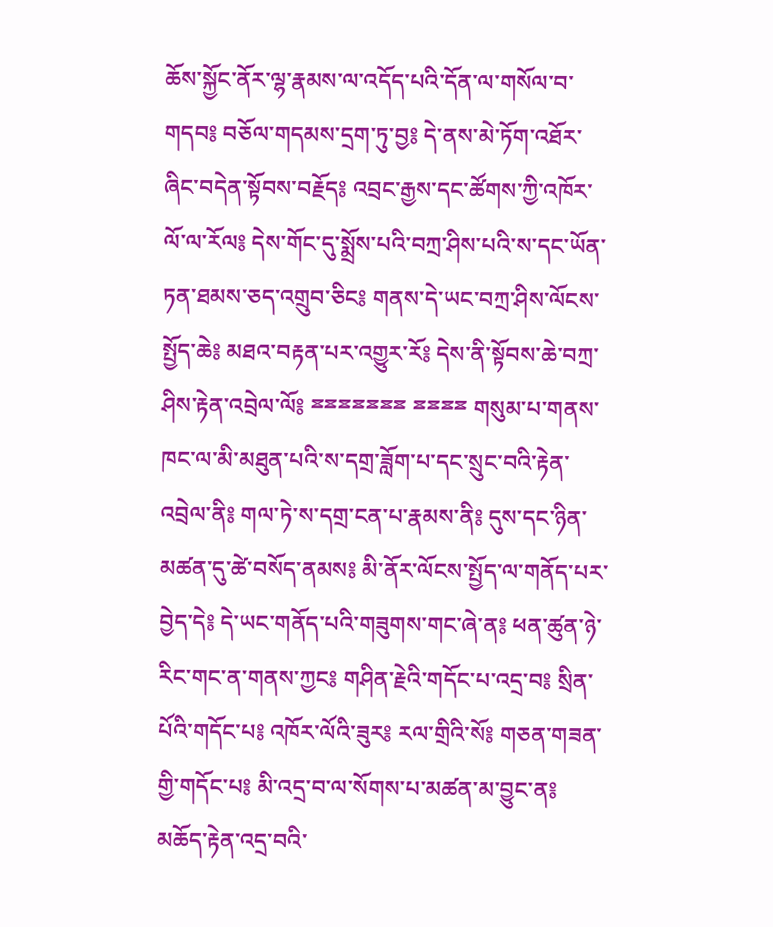ཆོས་སྐྱོང་ནོར་ལྷ་རྣམས་ལ་འདོད་པའི་དོན་ལ་གསོལ་བ་གདབ༔ བཅོལ་གདམས་དྲག་ཏུ་བྱ༔ དེ་ནས་མེ་ཏོག་འཐོར་ཞིང་བདེན་སྟོབས་བརྗོད༔ འབྲང་རྒྱས་དང་ཚོགས་ཀྱི་འཁོར་ལོ་ལ་རོལ༔ དེས་གོང་དུ་སྨྲོས་པའི་བཀྲ་ཤིས་པའི་ས་དང་ཡོན་ཏན་ཐམས་ཅད་འགྲུབ་ཅིང༔ གནས་དེ་ཡང་བཀྲ་ཤིས་ལོངས་སྤྱོད་ཆེ༔ མཐའ་བརྟན་པར་འགྱུར་རོ༔ དེས་ནི་སྟོབས་ཆེ་བཀྲ་ཤིས་རྟེན་འབྲེལ་ལོ༔ ྈྈྈྈྈྈྈ ྈྈྈྈ གསུམ་པ་གནས་ཁང་ལ་མི་མཐུན་པའི་ས་དགྲ་ཟློག་པ་དང་སྲུང་བའི་རྟེན་འབྲེལ་ནི༔ གལ་ཏེ་ས་དགྲ་ངན་པ་རྣམས་ནི༔ དུས་དང་ཉིན་མཚན་དུ་ཚེ་བསོད་ནམས༔ མི་ནོར་ལོངས་སྤྱོད་ལ་གནོད་པར་བྱེད་དེ༔ དེ་ཡང་གནོད་པའི་གཟུགས་གང་ཞེ་ན༔ ཕན་ཚུན་ཉེ་རིང་གང་ན་གནས་ཀྱང༔ གཤིན་རྗེའི་གདོང་པ་འདྲ་བ༔ སྲིན་པོའི་གདོང་པ༔ འཁོར་ལོའི་ཟུར༔ རལ་གྲིའི་སོ༔ གཅན་གཟན་གྱི་གདོང་པ༔ མི་འདྲ་བ་ལ་སོགས་པ་མཚན་མ་བྱུང་ན༔ མཆོད་རྟེན་འདྲ་བའི་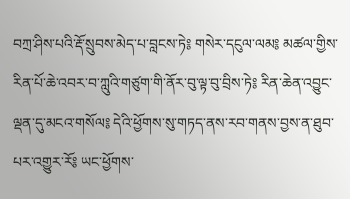བཀྲ་ཤིས་པའི་རྡོ་སྲུབས་མེད་པ་བླངས་ཏེ༔ གསེར་དངུལ་ལམ༔ མཚལ་གྱིས་རིན་པོ་ཆེ་འབར་བ་ཀླུའི་གཙུག་གི་ནོར་བུ་ལྟ་བུ་བྲིས་ཏེ༔ རིན་ཆེན་འབྱུང་ལྡན་དུ་མངའ་གསོལ༔ དེའི་ཕྱོགས་སུ་གཏད་ནས་རབ་གནས་བྱས་ན་ཐུབ་པར་འགྱུར་རོ༔ ཡང་ཕྱོགས་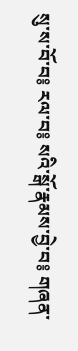སུ་ས་བོ་བ༔ རལ་བ༔ སའི་སྒོ་རྣམས་བྱེ་བ༔ གཞན་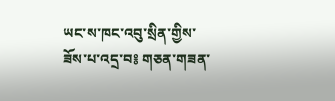ཡང་ས་ཁང་འབུ་སྲིན་གྱིས་ཟོས་པ་འདྲ་བ༔ གཅན་གཟན་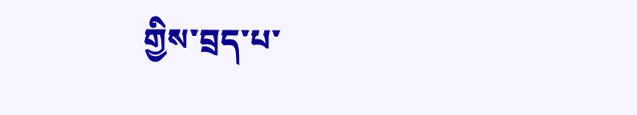གྱིས་བྲད་པ་